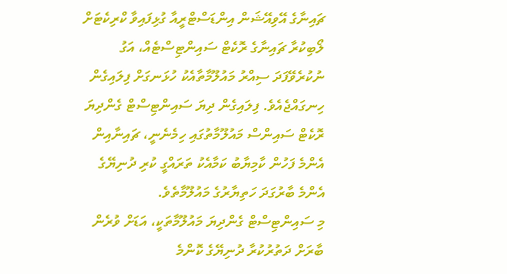ޗައިނާގެ އޭވިއޭޝަން އިންޑަސްޓްރީއާ ގުޅިފައިވާ ކްރިކެޓަށް ލޯބިކުރާ ޗައިނާގެ ރޮކެޓް ސައިންޓިސްޓެއް، އަގު ނުކުރެވޭފަދަ ސިއްރު މައުލޫމާތާއެކު ހުޅަނގަށް ފިލައިގެން ހިނގައްޖެއެވެ. ފިލައިގެން ދިޔަ ސައިންޓިސްޓް ގެންދިޔަ ރޮކެޓް ސައިންސް މައުލޫމާތުގައި ހިމެނެނީ، ޗައިނާއިން އެންމެ ފަހުން ކާމިޔާބު ކަމާއެކު ތަރައްގީ ކުރި ދުނިޔޭގެ އެންމެ ބާރުގަދަ ހަތިޔާރުގެ މައުލޫމާތެވެ.
މި ސައިންޓިސްޓް ގެންދިޔަ މައުލޫމާތަކީ، އަޑަށް ވުރެން ބާރަށް ދަތުރުކުރާ ދުނިޔޭގެ ކޮންމެ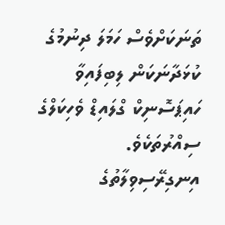ތަނަކަށްވެސް ހަމަލަ ދިނުމުގެ ކުޅަދާނަކަން ލިބިފައިވާ ހައިޕަސޮނިކް ގްލައިޑް ވެހިކަލްގެ ސިއްރުތަކެވެ.
އިނގިރޭސިވިލާތުގެ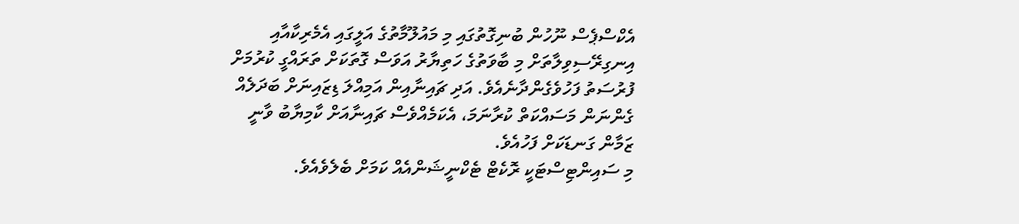އެކްސްޕެސް ނޫހުން ބުނިގޮތުގައި މި މައުލޫމާތުގެ އަލީގައި އެމެރިކާއާއި އިނގިރޭސިވިލާތަށް މި ބާވަތުގެ ހަތިޔާރު އަވަސް ގޮތަކަށް ތަރައްގީ ކުރުމަށް ފުރުސަތު ފަހުވެގެންދާނެއެވެ. އަދި ޗައިނާއިން އަމިއްލަ ޑިޒައިނަށް ބަދަލެއް ގެންނަން މަސައްކަތް ކުރާނަމަ، އެކަމެއްވެސް ޗައިނާއަށް ކާމިޔާބު ވާނީ ޒަމާން ގަނޑަކަށް ފަހުއެވެ.
މި ސައިންޓިސްޓަކީ ރޮކެޓް ޓެކްނީޝަންއެއް ކަމަށް ބެލެވެއެވެ.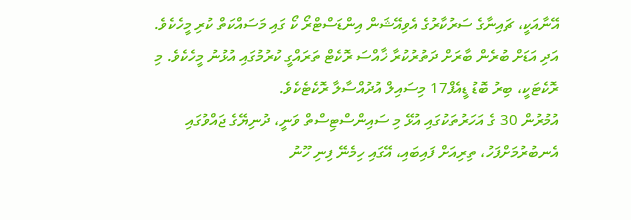އޭނާއަކީ، ޗައިނާގެ ސަރުކާރުގެ އެވިއޭޝަން އިންޑަސްޓްރޯ ކޯ ގައި މަސައްކަތް ކުރި މީހެކެވެ. އަދި އަޑަށް ބުރެން ބާރަށް ދަތުރުކުރާ ޚާއްސަ ރޮކެޓް ތަރައްގީ ކުރުމުގައި އުޅުނު މީހެކެވެ. މި ރޮކެޓަކީ، ބިރު ބޮޑު ޑީއެފް17 މިސައިލް އުދުއްސާލާ ރޮކެޓެކެވެ.
އުމުރުން 30 ގެ އަހަރުތަކުގައި އުޅޭ މި ސައިންސްޓިސްތް ވަނީ، ދުނިޔޭގެ ޖައްވުގައި އެނބުރުމަށްފަހު، ތިރިއަށް ފައިބައި، އޭގައި ހިމެނޭ ފިނި ހޫނު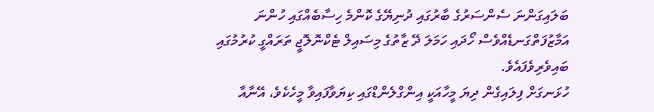ބަލައިގަންނަ ސެންސަރުގެ ބާރުގައި ދުނިޔޭގެ ކޮންމެ ހިސާބެއްގައި ހުންނަ އަމާޒުފަތްގަނޑެއްވެސް ހޯދައި ހަމަލަ ދޭ ޒާތުގެ މިސައިލް ޓެކްނޮލޮޖީ ތަރައްގީ ކުރުމުގައި ބައިވެރިވެފައެވެ.
ހުޅަނގަށް ފިލައިގެން ދިޔަ މީހާއަކީ އިންގްލެންޑްގައި ކިޔަވާފައިވާ މީހެކެވެ، އޭނާއާ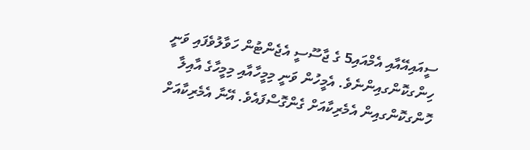ސީއައިއޭއާއި އެމްއައި5 ގެ ޖާސޫސީ އެޖެންޓުން ހަވާލުވެފައި ވަނީ ހިންގކޮންގއިންނެވެ. އެމީހުން ވަނީ މިމީހާއާއި މިމީހާގެ އާއިލާ ހޮންގކޮންގއިން އެމެރިކާއަށް ގެންގޮސްފައެވެ. އޭނާ އެމެރިކާއަށް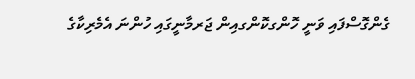ގެންގޮސްފައި ވަނީ ހޮންގކޮންގއިން ޖަރމާނީގައި ހުންނަ އެމެރިކާގެ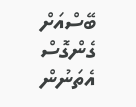ބޭސްއަށް ގެންގޮސް އެތަނުން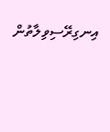އިނގިރޭސިވިލާތުން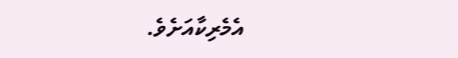އެމެރިކާއަށެވެ.